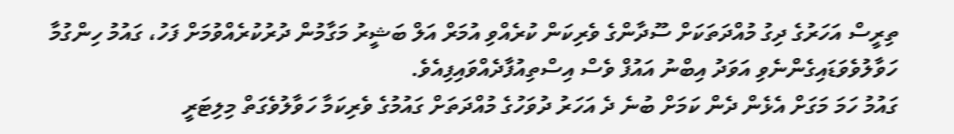ތިރީސް އަހަރުގެ ދިގު މުއްދަތަކަށް ސޫދާންގެ ވެރިކަން ކުރެއްވި އުމަރް އަލް ބަޝީރު މަގާމުން ދުރުކުރެއްވުމަށް ފަހު، ގައުމު ހިންގުމާ ހަވާލުވެވަޑައިގެންނެވި އަވަދު އިބްނު އައުފް ވެސް އިސްތިއުފާދެއްވައިފިއެވެ.
ގައުމު ހަމަ މަގަށް އެޅެން ދެން ކަމަށް ބުނެ ދެ އަހަރު ދުވަހުގެ މުއްދަތަށް ގައުމުގެ ވެރިކަމާ ހަވާލުވެގަތް މިލިޓަރީ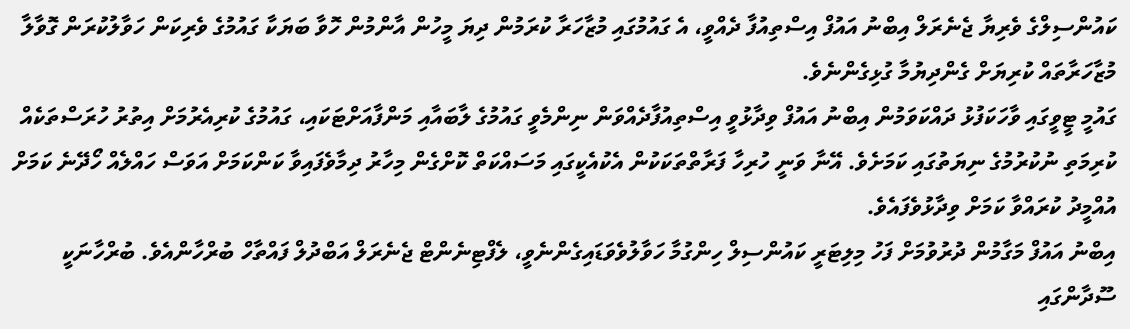ކައުންސިލްގެ ވެރިޔާ ޖެނެރަލް އިބްނު އައުފް އިސްތިއުފާ ދެއްވީ، އެ ގައުމުގައި މުޒާހަރާ ކުރަމުން ދިޔަ މީހުން އާންމުން ހޮވާ ބަޔަކާ ގައުމުގެ ވެރިކަން ހަވާލުކުރަން ގޮވާލާ މުޒާހަރާތައް ކުރިޔަށް ގެންދިޔުމާ ގުޅިގެންނެވެ.
ގައުމީ ޓީވީގައި ވާހަކަފުޅު ދައްކަވަމުން އިބްނު އައުފް ވިދާޅުވީ އިސްތިއުފާދެއްވަން ނިންމެވީ ގައުމުގެ ލާބައާއި މަންފާއަށްޓަކައި، ގައުމުގެ ކުރިއެރުމަށް އިތުރު ހުރަސްތަކެއް ކުރިމަތި ނުކުރުމުގެ ނިޔަތުގައި ކަމަށެވެ. އޭނާ ވަނީ ހުރިހާ ފަރާތްތަކަކުން އެކުއެކީގައި މަސައްކަތް ކޮށްގެން މިހާރު ދިމާވެފައިވާ ކަންކަމަށް އަވަސް ހައްލެއް ހޯދޭނެ ކަމަށް އުއްމީދު ކުރައްވާ ކަމަށް ވިދާޅުވެފައެވެ.
އިބްނު އައުފް މަގާމުން ދުރުވުމަށް ފަހު މިލިޓަރީ ކައުންސިލް ހިންގުމާ ހަވާލުވެވަޑައިގެންނެވީ، ލެފްޓިނެންޓް ޖެނެރަލް އަބްދުލް ފައްތާހް ބުރްހާންއެވެ. ބުރްހާނަކީ ސޫދާންގައި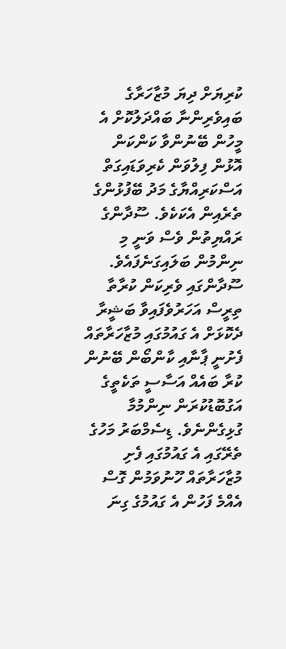ކުރިޔަށް ދިޔަ މުޒާހަރާގެ ބައިވެރިންނާ ބައްދަލުކޮށް އެ މީހުން ބޭނުންވާ ކަންކަން އޮޅުން ފިލުވަން ކެރިވަޑައިގަތް އަސްކަރިއްޔާގެ މަދު ބޭފުޅުންގެ ތެރެއިން އެކަކެވެ. ސޫދާންގެ ރައްޔިތުން ވެސް ވަނީ މި ނިންމުން ބަލައިގަނެފައެވެ.
ސޫދާންގައި ވެރިކަން ކުރާތާ ތިރީސް އަހަރުވެފައިވާ ބަޝީރާ ދެކޮޅަށް އެ ގައުމުގައި މުޒާހަރާތައް ފެށުނީ ޕާނާއި ކާންބޯން ބޭނުން ކުރާ ބައެއް އަސާސީ ތަކެތީގެ އަގުބޮޑުކުރަން ނިންމުމާ ގުޅިގެންނެވެ. ޑިސެމްބަރު މަހުގެ ތެރޭގައި އެ ގައުމުގައި ފެށި މުޒާހަރާތައް ހޫނުވަމުން ގޮސް އެއްމެ ފަހުން އެ ގައުމުގެ ގިނަ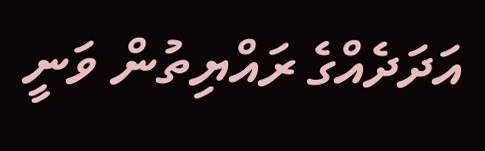އަދަދެއްގެ ރައްޔިތުން ވަނީ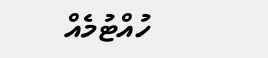ހުއްޓުމެއް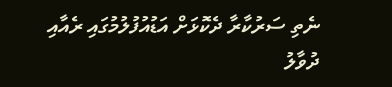ނެތި ސަރުކާރާ ދެކޮޅަށް އަޑުއުފުލުމުގައި ރެއާއި ދުވާލު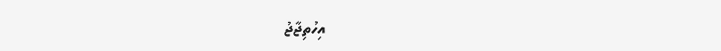އިހުތިޖާޖު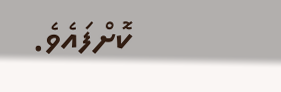ކޮށްފައެވެ.